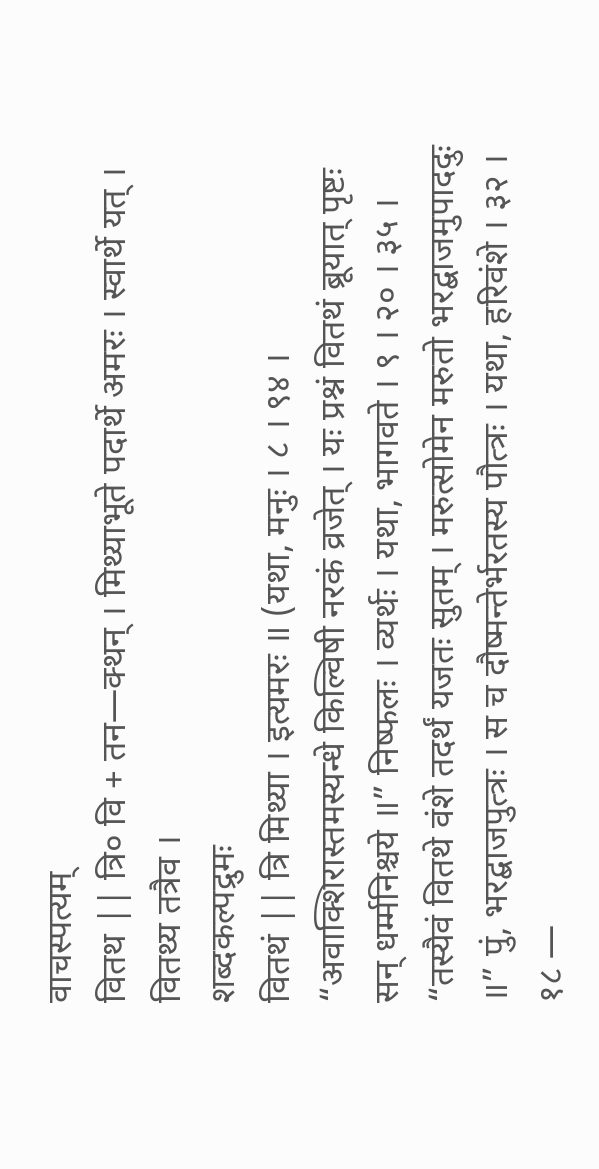वाचस्पत्यम्
वितथ || त्रि० वि + तन—क्थन् । मिथ्याभूते पदार्थे अमरः । स्वार्थे यत् । वितथ्य तत्रैव ।
शब्दकल्पद्रुमः
वितथं || त्रि मिथ्या । इत्यमरः ॥ (यथा, मनुः । ८ । ९४ । “अवाक्शिरास्तमस्यन्धे किल्विषी नरकं व्रजेत् । यः प्रश्नं वितथं ब्रूयात् पृष्टः सन् धर्म्मनिश्चये ॥” निष्फलः । व्यर्थः । यथा, भागवते । ९ । २० । ३५ । “तस्यैवं वितथे वंशे तदर्थं यजतः सुतम् । मरुत्सोमेन मरुतो भरद्बाजमुपाददुः ॥” पुं, भरद्बाजपुत्त्रः । स च दौष्मन्तेर्भरतस्य पौत्त्रः । यथा, हरिवंशे । ३२ । १८ —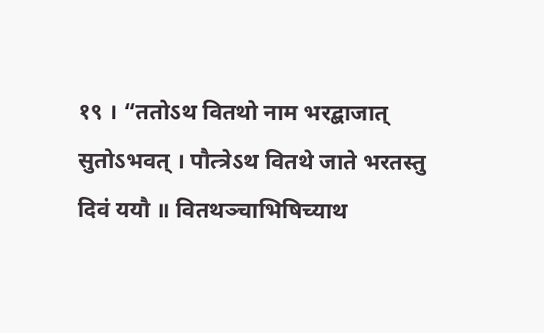१९ । “ततोऽथ वितथो नाम भरद्बाजात् सुतोऽभवत् । पौत्त्रेऽथ वितथे जाते भरतस्तु दिवं ययौ ॥ वितथञ्चाभिषिच्याथ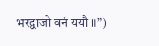भरद्वाजो वनं ययौ ॥”)